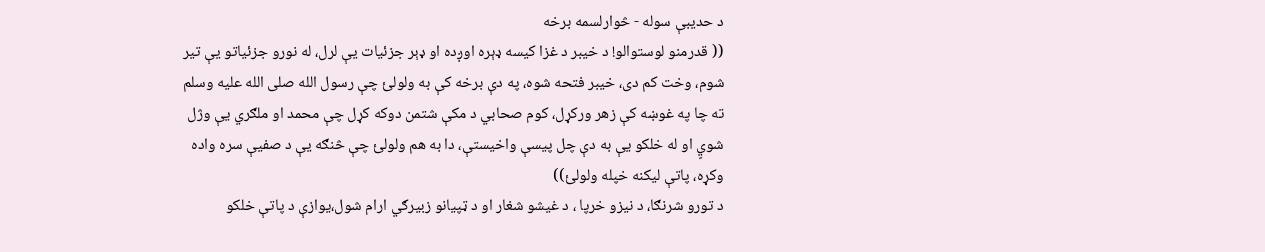د حدیبې سوله - څوارلسمه برخه
(( قدرمنو لوستوالو! د خیبر د غزا کیسه ډېره اوږده او ډېر جزئیات يې لرل، له نورو جزئیاتو يې تیر شوم، وخت کم دی، خیبر فتحه شوه، په دې برخه کې به ولولئ چې رسول الله صلی الله علیه وسلم ته چا په غوښه کې زهر ورکړل، کوم صحابي د مکې شتمن دوکه کړل چې محمد او ملګري یې وژل شويٍ او له خلکو يې به دې چل پيسې واخیستې، دا به هم ولولئ چې څنګه یې د صفيې سره واده وکړه، پاتې لیکنه خپله ولولئ))
د تورو شرنګا، د نیزو خرپا ، د غیشو شغار او د ټپیانو زبیرګي ارام شول،یوازې د پاتې خلکو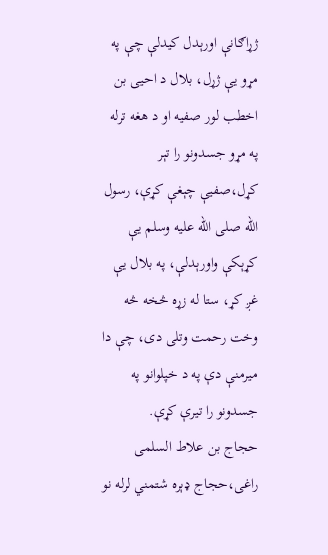ژړاګانې اورېدل کیدلې چې په مړو يې ژړل، بلال د احیی بن اخطب لور صفیه او د هغه ترله په مړو جسدونو را تېر کړل،صفیې چېغې کړې، رسول الله صلی الله علیه وسلم یې کړېکې واورېدلې، په بلال يې غږ کړ، ستا له زړه څخه څه وخت رحمت وتلی دی، چې دا میرمنې دې په د خپلوانو په جسدونو را تیرې کړې.
حجاج بن علاط السلمی راغی،حجاج ډېره شتمني لرله نو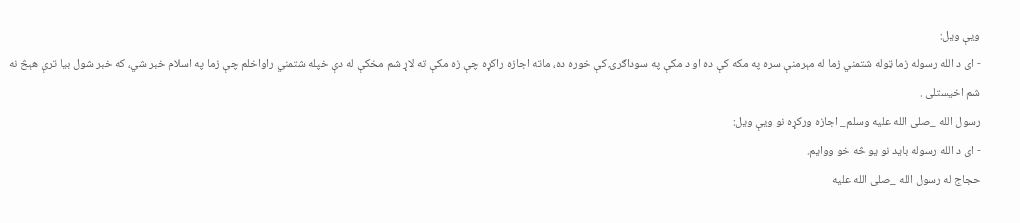ويې ويل:
- ای د الله رسوله زما ټوله شتمني زما له مېرمنې سره په مکه کې ده او د مکې په سوداګرۍ کې خوره ده، ماته اجازه راکړه چې زه مکې ته لاړ شم مخکې له دې خپله شتمني راواخلم چې زما په اسلام خبر شي، که خبر شول بيا ترې هېڅ نه شم اخيستلی .
رسول الله _صلی الله عليه وسلم_ اجازه ورکړه نو ويې ويل:
- ای د الله رسوله بايد نو يو څه خو ووايم.
حجاج له رسول الله _صلی الله عليه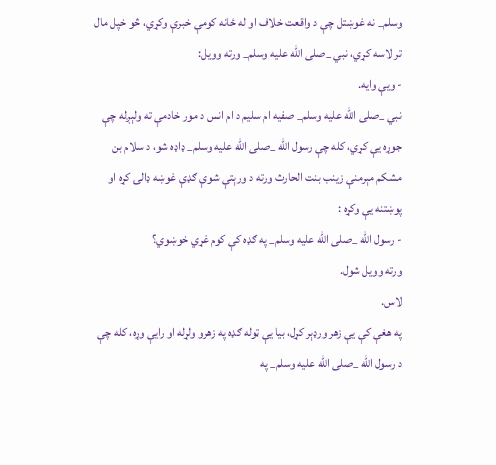وسلم_ نه غوښتل چې د واقعت خلاف او له ځانه کومې خبرې وکړي، څو خپل مال تر لاسه کړي، نبي _صلی الله عليه وسلم_ ورته وويل:
- ويې وايه.
نبي _صلی الله عليه وسلم_ صفيه ام سليم د ام انس د مور خادمې ته ولېږله چې جوړه يې کړي، کله چې رسول الله _صلی الله عليه وسلم_ ډاډه شو، د سلام بن مشکم مېرمنې زينب بنت الحارث ورته د ورېتې شوې ګډې غوښه ډالۍ کړه او پوښتنه يې وکړه :
- رسول الله _صلی الله عليه وسلم_ په ګډه کې کوم غړي خوښوي؟
ورته وويل شول.
لاس.
په هغې کې يې زهر ورډېر کړل، بيا يې ټوله ګډه په زهرو ولړله او رايې وړه، کله چې د رسول الله _صلی الله عليه وسلم_ په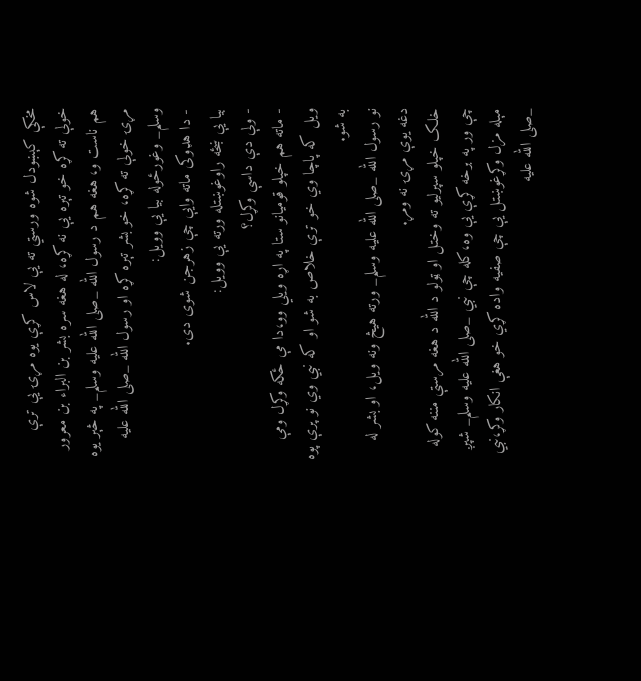مخکې کېښودل شوه ورستي ته يې لاس کړې يوه مړۍ يې ترې خولې ته کړه خو تېره يې نه کړه، له هغه سره بشر بن البراء بن معرور هم ناست و، هغه هم د رسول الله _صلی الله عليه وسلم_ په څېر يوه مړۍ خولې ته کړه، خو بشر تېره کړه او رسول الله _صلی الله عليه وسلم_ وغورځوله بيا يې وويل:
- دا هډوکی ماته وايې چې زهرجن شوی دی.
بيا يې ښځه راوغوښتله ورته يې وويل:
- ولې دې داسې وکړل؟
- ماته هم خپلو قوميانو ستا په اړه ويلي وو،دا مې ځکه وکړل ومې ويل که پاچا وي خو ترې خلاص به شو او که نبي وي نو پرې پوه به شو.
نو رسول الله _صلی الله عليه وسلم_ ورته هيڅ ونه ويل، او بشر له دغه يوې مړۍ نه ومړ.
خلک خپلو سپرليو ته وختل او ټولو د الله د هغه مرستې مننه کوله چې ور په برخه کړې يې وه،کله چې نبي _صلی الله عليه وسلم_ شپږ مېله مزل وکړغوښتل يې چې صفيه واده کړي خو هغې انکار وکړ،نبي _صلی الله عليه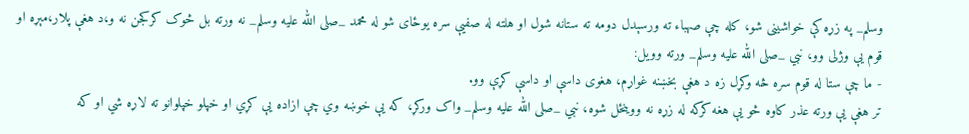وسلم_ په زړه کې خواشينی شو، کله چې صهباء ته ورسېدل دومه ته ستانه شول او هلته له صفيې سره يوځای شو له محمد _صلی الله عليه وسلم_ نه ورته بل څوک کرکجن نه و،د هغې پلار،مېړه او قوم يې وژلی وو، نبي _صلی الله عليه وسلم_ ورته وويل:
- ما چې ستا له قوم سره څه وکړل زه د هغې بخښنه غواړم، هغوی داسې او داسې کړې وو.
تر هغې يې ورته عذر کاوه څو يې هغه کرکه له زړه نه ووينځل شوه، نبي _صلی الله عليه وسلم_ واک ورکړ، که يې خوښه وي چې ازاده يې کړي او خپلو خپلوانو ته لاړه شي او که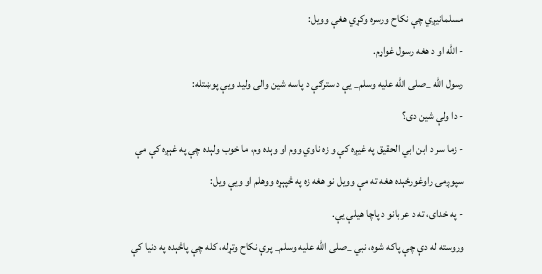مسلمانيږي چې نکاح ورسره وکړي هغې وويل:
- الله او د هغه رسول غواړم.
رسول الله _صلی الله عليه وسلم_ يې د سترګې د پاسه شين والی وليد ويې پوښتله:
- دا ولې شين دی؟
- زما سر د ابن ابي الحقيق په غيږه کې و زه ناوي ووم او وېده وم، ما خوب ولېده چې په غېږه کې مې سپوږمۍ راوغورځېده هغه ته مې وويل نو هغه زه په څپېړه ووهلم او ويې ويل:
- په خدای، ته د عربانو د پاچا هيلې يې.
وروسته له دې چې پاکه شوه، نبي _صلی الله عليه وسلم_ پرې نکاح وتړله، کله چې پاڅېده په دنيا کې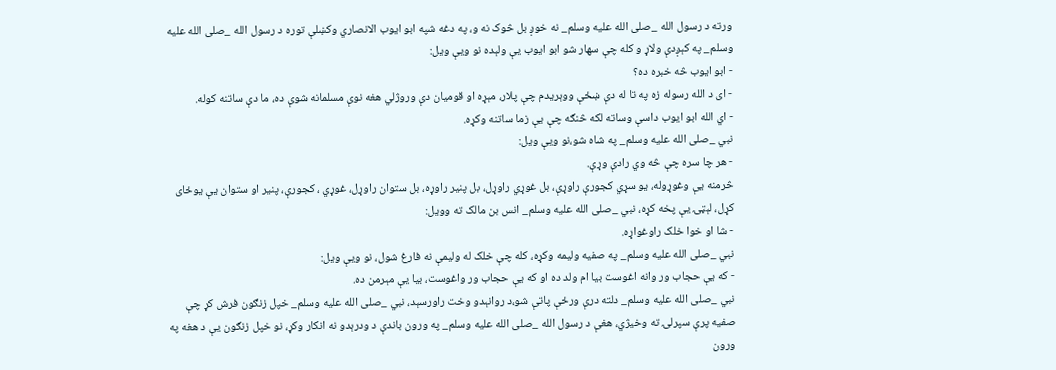ورته د رسول الله _صلی الله عليه وسلم_ نه خوږ بل څوک نه و، په دغه شپه ابو ايوب الانصاري وکښلې توره د رسول الله _صلی الله عليه وسلم_ په کېږدې ولاړ و کله چې سهار شو ابو ايوب يې ولېده نو ويې ويل:
- ابو ايوب څه خبره ده؟
- ای د الله رسوله زه په تا له دې ښځې ووېريدم چې پلار، مېړه او قوميان دې وروژلي هغه نوې مسلمانه شوې ده، ما دې ساتنه کوله.
- اي الله ابو ايوب داسې وساته لکه څنګه چې يې زما ساتنه وکړه.
نبي _صلی الله عليه وسلم_ په شاه شو،نو ويې ويل:
- هر چا سره چې څه وي رادې وړې.
څرمنه يې وغوړوله، يو سړي کجورې راوړې، بل غوړي راوړل، بل پنير راوړه، بل ستوان راوړل، غوړي ، کجورې، پنير او ستوان يې يوځای کړل، لېټۍ يې پخه کړه، نبي _صلی الله عليه وسلم_ انس بن مالک ته وويل:
- شا او خوا خلک راوغواړه.
نبي _صلی الله عليه وسلم_ په صفيه وليمه وکړه، کله چې خلک له وليمې نه فارغ شول، نو ويې ويل:
- که يې حجاب ور وانه اغوست بيا ام ولد ده او که يې حجاب ور واغوست، بيا يې مېرمن ده.
نبي _صلی الله عليه وسلم_ دلته درې ورځې پاتې شو،د روانېدو وخت راورسېد، نبي _صلی الله عليه وسلم_ خپل زنګون فرش کړ چې صفيه پرې سپرلۍ ته وخيژي، هغې د رسول الله _صلی الله عليه وسلم_ په ورون باندې د ودرېدو نه انکار وکړ، نو خپل زنګون يې د هغه په ورون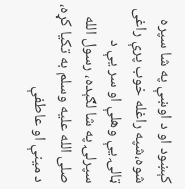کېښود او د اوښې په شا سپره شوه،شپه راغله خوب پرې راغی ټالۍ يې وهلې او سر يې د سپرلۍ په شا لګېده، رسول الله صلی الله علیه وسلم به تکیا کړه، د مینې او عاطفې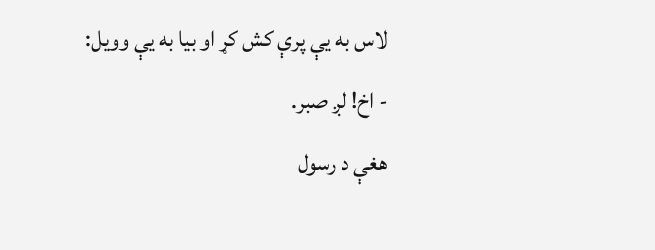لاس به يې پرې کش کړ او بیا به یې وویل:
- اخ! لږ صبر.
هغې د رسول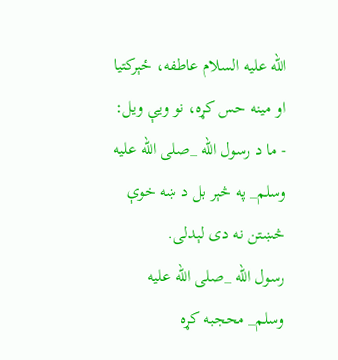الله علیه السلام عاطفه، ځېرکتيا او مينه حس کړه، نو ويې ويل:
- ما د رسول الله _صلی الله عليه وسلم_ په څېر بل د ښه خوې څښتن نه دی لېدلی.
رسول الله _صلی الله عليه وسلم_ محجبه کړه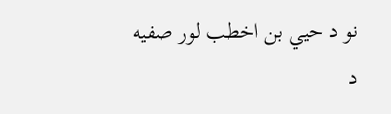نو د حيي بن اخطب لور صفيه د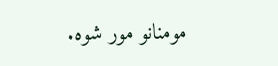مومنانو مور شوه.